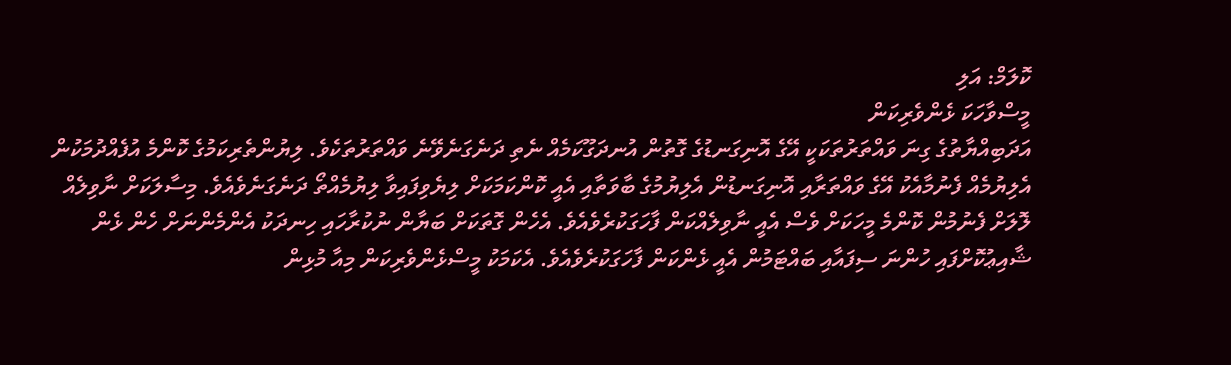ކޮލަމް: އަލި
މީސްވާހަކަ ޅެންވެރިކަން
އަދަބިއްޔާތުގެ ގިނަ ވައްތަރުތަކަކީ އޭގެ އޮނިގަނޑުގެ ގޮތުން އުނދަގޫކަމެއް ނެތި ދަނެގަނެވޭނެ ވައްތަރުތަކެވެ. ލިޔުންތެރިކަމުގެ ކޮންމެ އުފެއްދުމަކުން އެލިޔުމެއް ފެނުމާއެކު އޭގެ ވައްތަރާއި އޮނިގަނޑުން އެލިޔުމުގެ ބާވަތާއި އެއީ ކޮންކަމަކަށް ލިޔެވިފައިވާ ލިޔުމެއްތޯ ދަނެގަނެވެއެވެ. މިސާލަކަށް ނާވިލެއް ލޮލަށް ފެނުމުން ކޮންމެ މީހަކަށް ވެސް އެއީ ނާވިލެއްކަން ފާހަގަކުރެވެއެވެ. އެހެން ގޮތަކަށް ބަޔާން ނުކުރާހައި ހިނދަކު އެންމެންނަށް ހެން ޅެން ޝާއިޢުކޮށްފައި ހުންނަ ސިފައާއި ބައްޓަމުން އެއީ ޅެންކަން ފާހަގަކުރެވެއެވެ. އެކަމަކު މީސްޅެންވެރިކަން މިއާ މުޅިން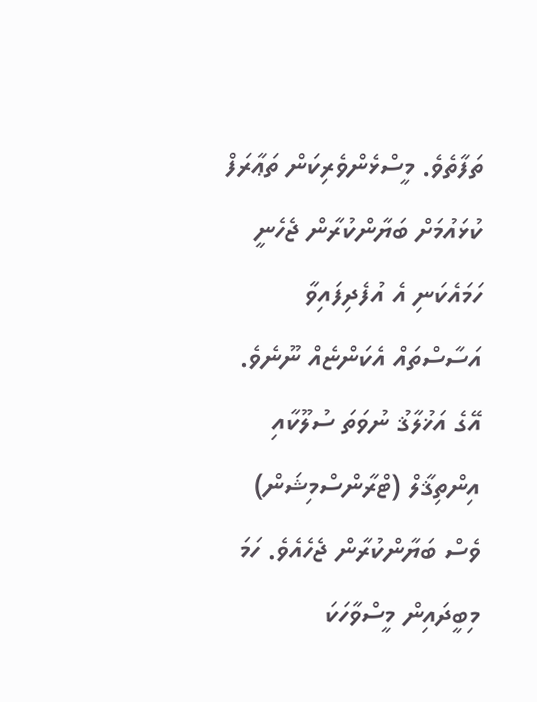ތަފާތެވެ. މީސްޅެންވެރިކަން ތަޢާރަފް ކުޅައުމަށް ބަޔާންކުރާން ޖެހެނީ ހަމައެކަނި އެ އުފެދިފައިވާ އަސާސްތައް އެކަންޏެއް ނޫނެވެ. އޭގެ އަޚުލާޤު ނުވަތަ ސުލޫކާއި އިންތިޤާލް (ޓްރާންސްމިޝަން) ވެސް ބަޔާންކުރާން ޖެހެއެވެ. ހަމަ މިބީދައިން މީސްވާހަކަ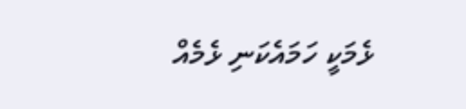ޅެމަކީ ހަމައެކަނި ޅެމެއް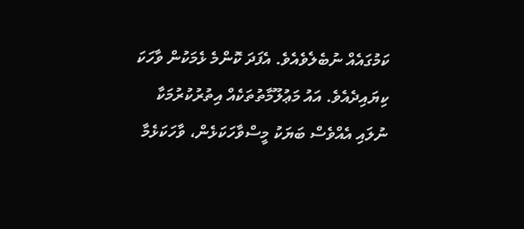ކަމުގައެއް ނުބެލެވެއެވެ. އެފަދަ ކޮންމެ ޅެމަކުން ވާހަކަ ކިޔައިދެއެވެ. އައު މަޢުލޫމާތުތަކެއް އިތުރުކުރުމަކާ ނުލައި އެއްވެސް ބަޔަކު މީސްވާހަކަޅެން، ވާހަކަޅެމާ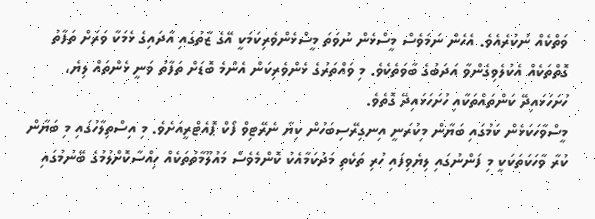ވަތްކެއް ނުކުރެއެވެ. އެހެން ނަމަވެސް މީސްޅެން ނުވަތަ މީސްޅެންވެރިކަމަކީ އޭގެ ޒާތުގައި އާދައިގެ ޅެމަކާ ވަރަށް ތަފާތު ގޮތްތަކެއް އެކުލެވިގެންވާ އަދަބުގެ ބާވަތެކެވެ. މި ވައްތަރުގެ ޅެންވެރިކަން އެންމެ ބޮޑަށް ތަފާތު ވަނީ ޅެންތައް ލިޔެ، ހުށަހަޅައިދޭ ކަންތައްތަކާއި ހުށަހަޅައިދޭ ގޮތެވެ.
މީސްވާހަކަޅެން ކަމުގައި ބަޔާން މިކުރަނީ އިނގިރޭސިބަހުން ކިޔާ ނެރޭޓިވް ފޯކް ޕޮއެޓްރީއަށެވެ. މި އިސްތިލާހުގައި މި ބަޔާން ކުރާ ވާހަކަތަކަކީ މި ފަންނުގައި ލިޔެވިފައި ހުރި ތަކެތި މަދުކަމާއެކު ކޮންމެވެސް މައުލޫމާތުތަކެއް ހިއްސާކޮށްލުމުގެ ބޭނުމުގައި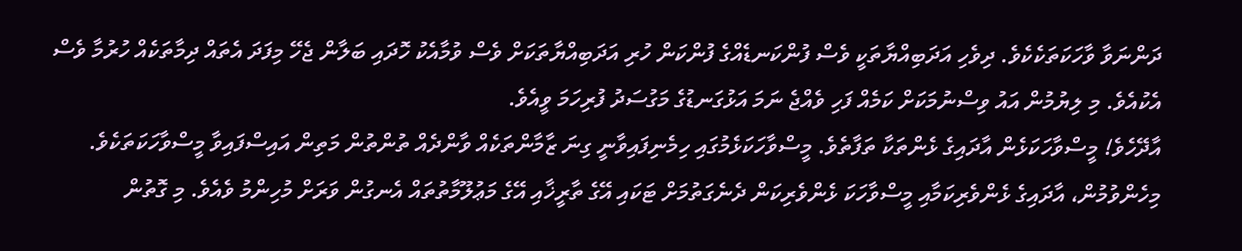ދަންނަވާ ވާހަކަތަކެކެވެ. ދިވެހި އަދަބިއްޔާތަކީ ވެސް ފުންކަނޑެއްގެ ފުންކަން ހުރި އަދަބިއްޔާތަކަށް ވެސް ވުމާއެކު ހޮދައި ބަލާން ޖެހޭ މިފަދަ އެތައް ދިމާތަކެއް ހުރުމާ ވެސް އެކުއެވެ. މި ލިޔުމުން އައު ވިސްނުމަކަށް ކަމެއް ފަހި ވެއްޖެ ނަމަ އަޅުގަނޑުގެ މަގުސަދު ފުރިހަމަ ވީއެވެ.
އާދޭހެވެ! މީސްވާހަކަޅެން އާދައިގެ ޅެންތަކާ ތަފާތެވެ. މީސްވާހަކަޅެމުގައި ހިމެނިފައިވާނީ ގިނަ ޒާމާންތަކެއް ވާންދެއް ތުންތުން މަތިން އައިސްފައިވާ މީސްވާހަކަތަކެވެ. މިހެންވުމުން، އާދައިގެ ޅެންވެރިކަމާއި މީސްވާހަކަ ޅެންވެރިކަން ދެނެގަތުމަށް ޓަކައި އޭގެ ތާރީޚާއި އޭގެ މަޢުލޫމާތުތައް އެނގުން ވަރަށް މުހިންމު ވެއެވެ. މި ގޮތުން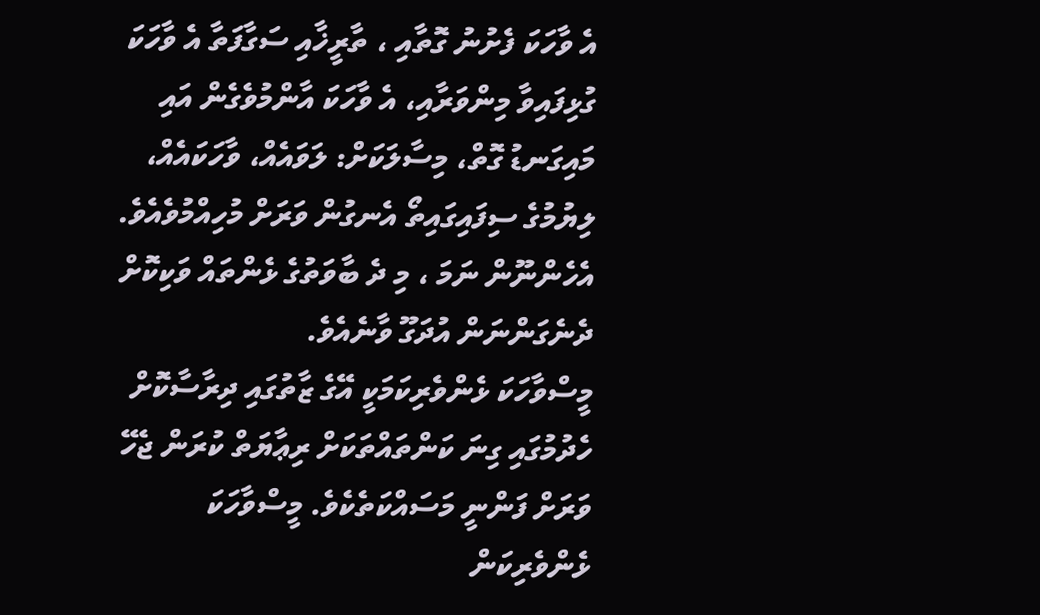އެ ވާހަކަ ފެށުނު ގޮތާއި ، ތާރީޚާއި ސަގާފަތާ އެ ވާހަކަ ގުޅިފައިވާ މިންވަރާއި، އެ ވާހަކަ އާންމުވެގެން އައި މައިގަނޑު ގޮތް، މިސާލަކަށް: ލަވައެއް، ވާހަކައެއް، ލިޔުމުގެ ސިފައިގައިތޯ އެނގުން ވަރަށް މުހިއްމުވެއެވެ. އެހެންނޫން ނަމަ ، މި ދެ ބާވަތުގެ ޅެންތައް ވަކިކޮށް ދެނެގަންނަން އުދަގޫ ވާނެއެވެ.
މީސްވާހަކަ ޅެންވެރިކަމަކީ އޭގެ ޒާތުގައި ދިރާސާކޮށް ހެދުމުގައި ގިނަ ކަންތައްތަކަށް ރިޢާޔަތް ކުރަން ޖެހޭ ވަރަށް ފަންނީ މަސައްކަތެކެވެ. މީސްވާހަކަ ޅެންވެރިކަން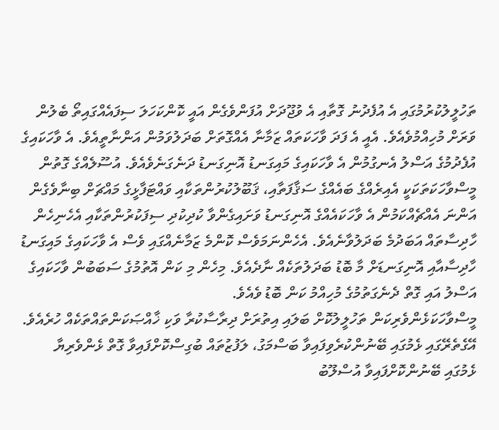ތަހުލީލުކުރުމުގައި އެ އުފެދުނު ގޮތާއި އެ ވުޖޫދަށް އުފަންވެގެން އައީ ކޮންކަހަލަ ސިފައެއްގައިތޯ ބެލުން ވަރަށް މުހިއްމުވެއެވެ. އެއީ އެ ފަދަ ވާހަކަތައް ޒަމާނާ އެއްގޮތަށް ބަދަލުވަމުން އަންނާތީއެވެ. އެ ވާހަކައިގެ އުފެދުމުގެ އަސްލު އެނގުމުން އެ ވާހަކައިގެ މައިގަނޑު އޮނިގަނޑު ދަނެގަނެވެއެވެ. އުސޫލެއްގެ ގޮތުން މީސްވާހަކަތަކަކީ އެއިރެއްގެ ބައެއްގެ ސަޤާފަތާއި، ޤަބޫލުކުރުންތަކާއި ވައްޓަފާޅީގެ މައްޗަށް ބިނާވެގެން އަންނަ އެއްޗެއްކަމުން އެ ވާހަކައެއްގެ އޮނިގަނޑު ވަށައިގެންވާ ކުދިކުދި ސިފަކުރުންތަކާއި އެހެނިހެން ހާދިސާތައް އަބަދުމެ ބަދަލުވާނެއެވެ. އެހެންނަމަވެސް ކޮންމެ ޒަމާނެއްގައި ވެސް އެ ވާހަކައިގެ މައިގަނޑު ހާދިސާއާއި އޮނިގަނޑަށް މާ ބޮޑު ބަދަލުތަކެއް ނާދެއެވެ. މިހެން މި ކަން އޮތުމުގެ ސަބަބުން ވާހަކައިގެ އަސްލު އައި ގޮތް ދެނެގަތުމުގެ މުހިއްމު ކަން ބޮޑު ވެއެވެ.
މީސްވާހަކަޅެންވެރިކަން ތަހުލީލުކޮށް ބަލައި އިތުރަށް ދިރާސާކުރާ ވަކި ޚާއްޞަކަންތައްތަކެއް ހުރެއެވެ. އޭގެތެރޭގައި ޅެމުގައި ބޭނުންކުރެވިފައިވާ ބަސްމަގު، ލަފުޒުތައް ބުގިސްކޮށްފައިވާ ގޮތް ޅެންވެރިޔާ ޅެމުގައި ބޭނުންކޮށްފައިވާ އުސްލޫބު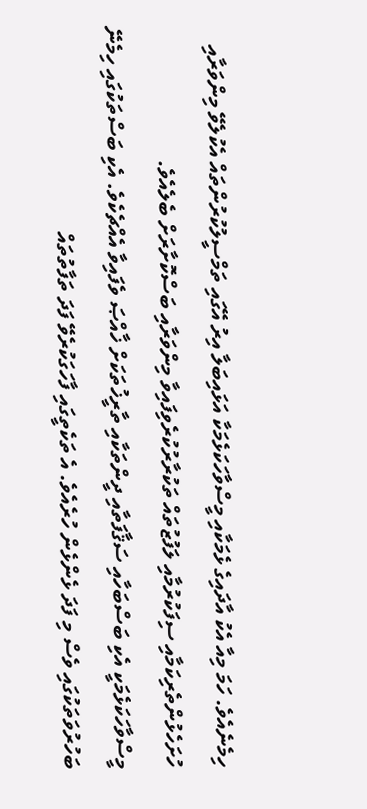ހިމެނެއެވެ. ހަމަ މިއާ އެކު އާދައިގެ ޅެމަކާއި މީސްވާހަކަޅެމަކާ އަޅައިބަލާ އިރު އޭގައި ތަމްސީލުކުރުންތައް އެކުލެވޭ މިންވަރާއި ހުށަހެޅުންތެރިކަމާއި ސިފަކުރުމާއި ލަފުޒުތައް ތަކުރާރުކުރެވިފައިވާ މިންވަރާއި ބަސްކޮށާރަށް ބެލެއެވެ.
މީސްވާހަކަޅެމަކީ އެކި ބަސްބަހާއި ސަޤާފަތާއި ދީންތަކާއި ތާރީޚުތަކަށް ޚާއްޞަ ވެފައިވާ އެއްޗެކެވެ. އެކި ބަސްތަކުގައި ހިމެނޭ ބަހުރުވަތަކުގައި ވެސް މި ފަދަ ޅެންޅެން ހުރެއެވެ. އެ ތަކެތީގައި ފާހަގަކުރެވޭ ފަދަ ތަފާތުތައް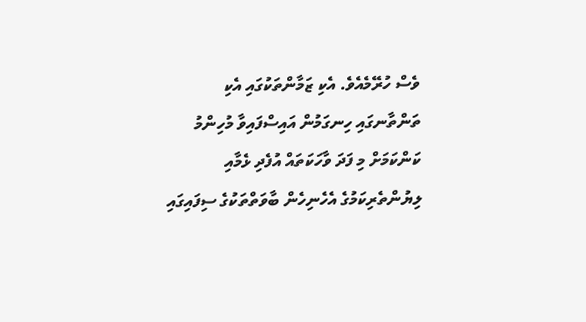ވެސް ހުރޭމެއެވެ. އެކި ޒަމާންތަކުގައި އެކި ތަންތާނގައި ހިނގަމުން އައިސްފައިވާ މުހިންމު ކަންކަމަށް މި ފަދަ ވާހަކަތައް އުފެދި ޅެމާއި ލިޔުންތެރިކަމުގެ އެހެނިހެން ބާވަތްތަކުގެ ސިފައިގައި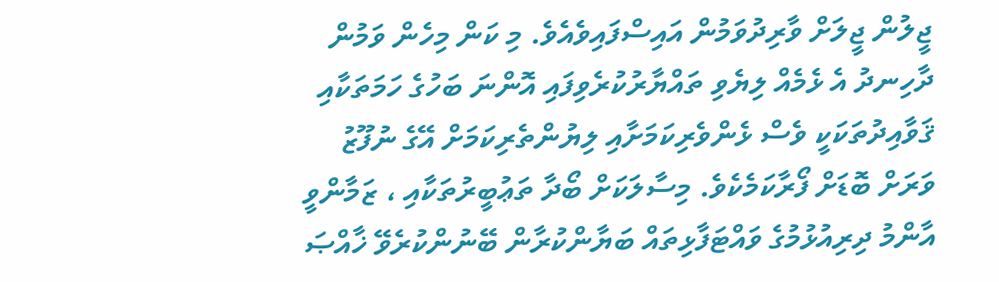ޖީލުން ޖީލަށް ވާރިދުވަމުން އައިސްފައިވެއެވެ. މި ކަން މިހެން ވަމުން ދާހިނދު އެ ޅެމެއް ލިޔެވި ތައްޔާރުކުރެވިފައި އޮންނަ ބަހުގެ ހަމަތަކާއި ޤަވާއިދުތަކަކީ ވެސް ޅެންވެރިކަމަށާއި ލިޔުންތެރިކަމަށް އޭގެ ނުފޫޒު ވަރަށް ބޮޑަށް ފޯރާކަމެކެވެ. މިސާލަކަށް ބޯދާ ތަޢުބީރުތަކާއި ، ޒަމާންވީ އާންމު ދިރިއުޅުމުގެ ވައްޓަފާޅިތައް ބަޔާންކުރާން ބޭނުންކުރެވޭ ޚާއްޞަ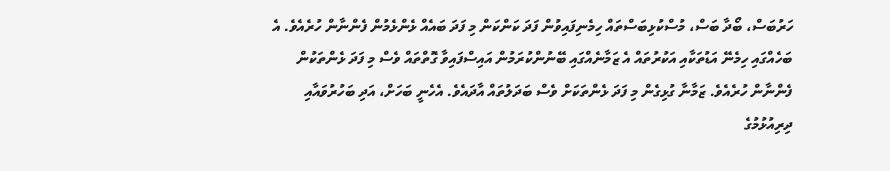ހަރުބަސް، ބޯދާ ބަސް، މުސްކުޅިބަސްތައް ހިމެނިފައިވުން ފަދަ ކަންކަން މި ފަދަ ބައެއް ޅެންޅެމުން ފެންނާން ހުރެއެވެ. އެ ބަހެއްގައި ހިމެނޭ އަޑުތަކާއި އަކުރުތައް އެ ޒަމާނެއްގައި ބޭނުންކުރަމުން އައިސްފައިވާ ގޮތްތައް ވެސް މި ފަދަ ޅެންތަކުން ފެންނާން ހުރެއެވެ. ޒަމާނާ ގުޅިގެން މި ފަދަ ޅެންތަކަށް ވެސް ބަދަލުތައް އާދައެވެ. އެހެނީ ބަހަށް، އަދި ބަހުރުވައާއި ދިރިއުޅުމުގެ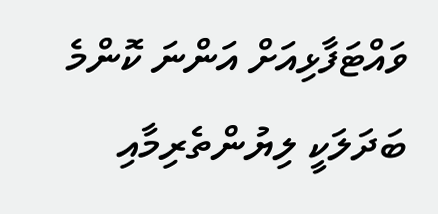ވައްޓަފާޅިއަށް އަންނަ ކޮންމެ ބަދަލަކީ ލިޔުންތެރިމާއި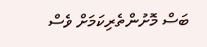ބަސް މޮށުންތެރިކަމަށް ވެސް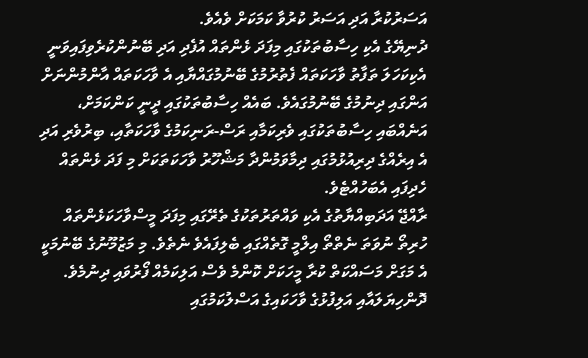އަސަރުކުރާ އަދި އަސަރު ކުރުވާ ކަމަކަށް ވެއެވެ.
ދުނިޔޭގެ އެކި ހިސާބުތަކުގައި މިފަދަ ޅެންތައް އުފެދި އަދި ބޭނުންކުރެވިފައިވަނީ އެކިކަހަލަ ތަފާތު ވާހަކަތައް ފެތުރުމުގެ ބޭނުމުގައްޔާއި އެ ވާހަކަތައް އާންމުންނަށް އަންގައި ދިނުމުގެ ބޭނުމުގައެވެ. ބައެއް ހިސާބުތަކުގައި ދީނީ ކަންކަމަށް، އަނެއްބައި ހިސާބުތަކުގައި ވެރިކަމާއި ރަސް-ރަނިކަމުގެ ވާހަކަތާއި، ބިރުވެރި އަދި އެ އިރެއްގެ ދިރިއުޅުމުގައި ދިމާވަމުންދާ މަޝްހޫރު ވާހަކަތަކަށް މި ފަދަ ޅެންތައް ހެދިފައި އެބަހުއްޓެވެ.
ރާއްޖޭ އަދަބިއްޔާތުގެ އެކި ވައްތަރުތަކުގެ ތެރޭގައި މިފަދަ މީސްވާހަކަޅެންތައް ހުރިތޯ ނުވަތަ ނެތްތޯ އިލްމީ ގޮތެއްގައި ބެލިފައެވެ ނެތެވެ. މި މަޒުމޫނުގެ ބޭނުމަކީ އެ މަގަށް މަސައްކަތް ކުރާ މީހަކަށް ކޮންމެ ވެސް އަލިކަމެއް ފޯރުވައި ދިނުމެވެ. ދޮންހިޔަލައާއި އަލިފުޅުގެ ވާހަކައިގެ އަސްލުކަމުގައި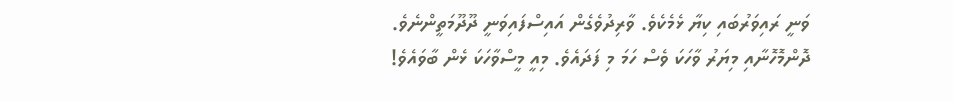ވަނީ ރައިވަރުބައި ކިޔާ ޅެމެކެވެ. ވާރިދުވެގެން އައިސްފައިވަނީ ދޫދޫމަތީންނެވެ. ދޮންމޮހޮނާއި މިޔަރު ވާހަކަ ވެސް ހަމަ މި ފަދައެވެ. މިއީ މީސްވާހަކަ ޅެން ބާވައެވެ!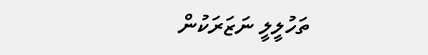ތަހުލީލީ ނަޒަރަކުން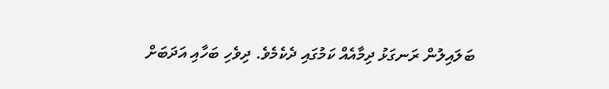ބަލައިލުން ރަނގަޅު ދިމާއެއް ކަމުގައި ދެކެމެވެ. ދިވެހި ބަހާއި އަދަބަށް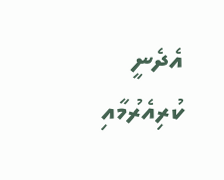އެދެނީ ކުރިއެރުމާއި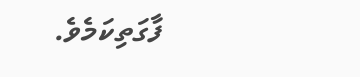ފާގަތިކަމެވެ.